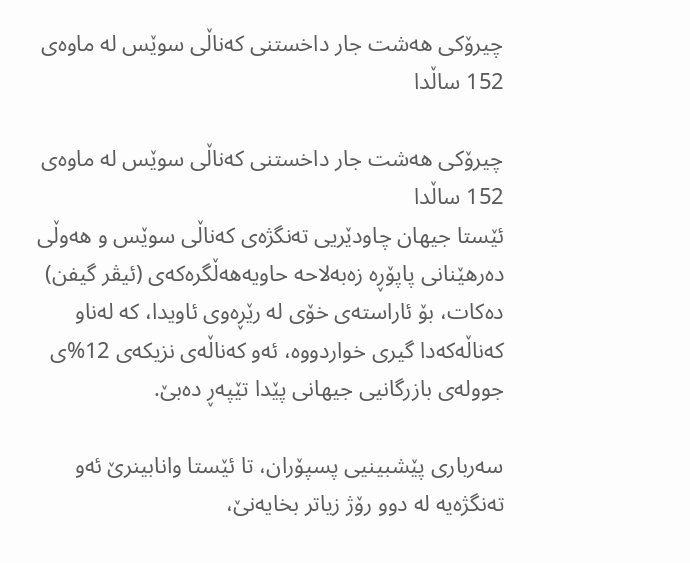چیرۆکی هه‌شت جار داخستنی کەناڵی سوێس لە ماوەی 152 ساڵدا

چیرۆکی هه‌شت جار داخستنی کەناڵی سوێس لە ماوەی 152 ساڵدا
ئێستا جیهان چاودێریی تەنگژەی کەناڵی سوێس و هەوڵی دەرهێنانی پاپۆڕە زەبەلاحە حاویەهەڵگرەکەی (ئیڤر گیفن) دەکات، بۆ ئاراستەی خۆی لە رێڕەوی ئاویدا، کە لەناو کەناڵەکەدا گیری خواردووە، ئەو کەناڵەی نزیکەی 12%ی جوولەی بازرگانیی جیهانی پێدا تێپەڕ دەبێ.

سەرباری پێشبینیی پسپۆران، تا ئێستا وانابینرێ ئەو تەنگژەیە لە دوو رۆژ زیاتر بخایەنێ،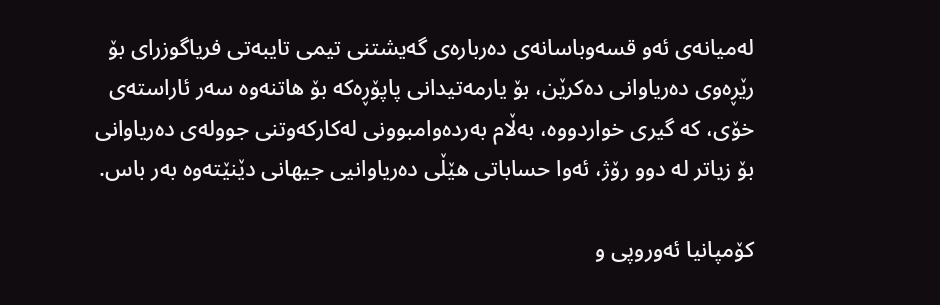لەمیانەی ئەو قسەوباسانەی دەربارەی گەیشتنی تیمی تایبەتی فریاگوزرای بۆ رێڕەوی دەریاوانی دەکرێن، بۆ یارمەتیدانی پاپۆڕەکە بۆ هاتنەوە سەر ئاراستەی خۆی، کە گیری خواردووە، بەڵام بەردەوامبوونی لەکارکەوتنی جوولەی دەریاوانی بۆ زیاتر لە دوو رۆژ، ئەوا حساباتی هێڵی دەریاوانیی جیهانی دێنێتەوە بەر باس.

کۆمپانیا ئەوروپی و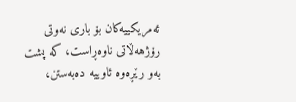ئەمریکییەکان بۆ باری نەوتی رۆژهەڵاتی ناوەڕاست، کە پشت بەو رێڕەوە ئاوییە دەبەستن،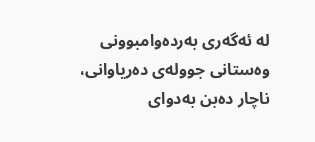لە ئەگەری بەردەوامبوونی وەستانی جوولەی دەریاوانی، ناچار دەبن بەدوای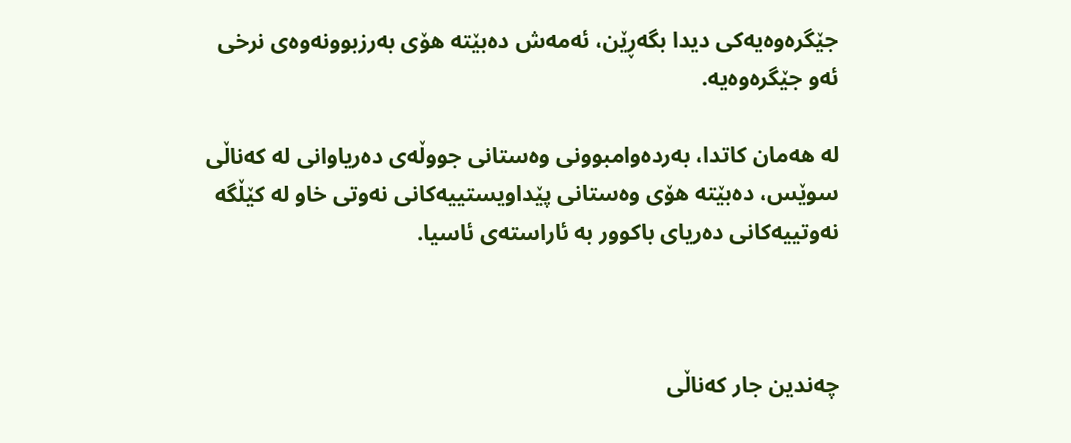جێگرەوەیەکی دیدا بگەڕێن، ئەمەش دەبێتە هۆی بەرزبوونەوەی نرخی ئەو جێگرەوەیە.

لە هەمان کاتدا، بەردەوامبوونی وەستانی جووڵەی دەریاوانی لە کەناڵی سوێس، دەبێتە هۆی وەستانی پێداویستییەکانی نەوتی خاو لە کێڵگە نەوتییەکانی دەریای باکوور بە ئاراستەی ئاسیا.



چەندین جار کەناڵی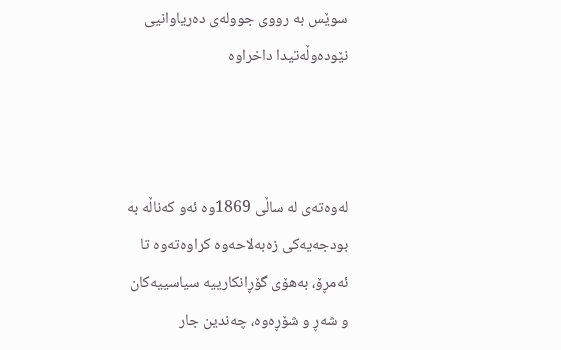سوێس بە رووی جوولەی دەریاوانیی نێودەوڵەتیدا داخراوە



لەوەتەی لە ساڵی 1869وە ئەو کەناڵە بە بودجەیەکی زەبەلاحەوە کراوەتەوە تا ئەمڕۆ، بەهۆی گۆڕانکارییە سیاسییەکان و شەڕ و شۆڕەوە، چەندین جار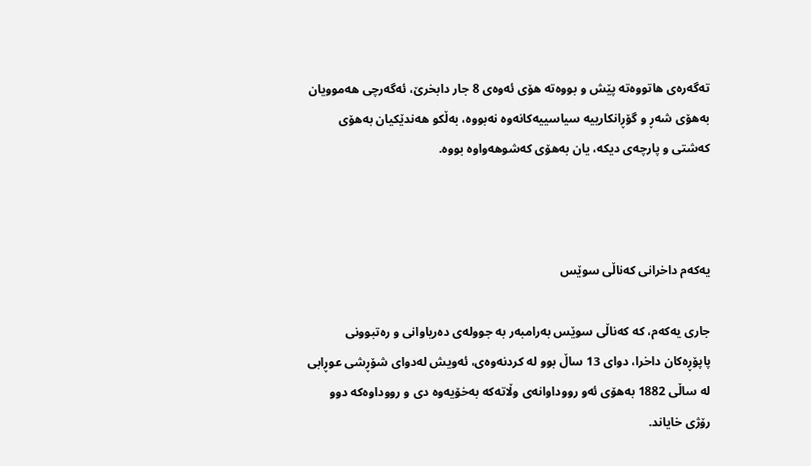تەگەرەی هاتووەتە پێش و بووەتە هۆی ئەوەی 8 جار دابخرێ، ئەگەرچی هەموویان بەهۆی شەڕ و گۆڕانکارییە سیاسییەکانەوە نەبووە، بەڵکو هەندێکیان بەهۆی کەشتی و پارچەی دیکە، یان بەهۆی کەشوهەواوە بووە.



یەکەم داخرانی کەناڵی سوێس

جاری یەکەم، کە کەناڵی سوێس بەرامبەر بە جوولەی دەریاوانی و رەتبوونی پاپۆڕەکان داخرا، دوای 13 ساڵ بوو لە کردنەوەی، ئەویش لەدوای شۆڕشی عوڕابی لە ساڵی 1882 بەهۆی ئەو رووداوانەی وڵاتەکە بەخۆیەوە دی و رووداوەکە دوو رۆژی خایاند.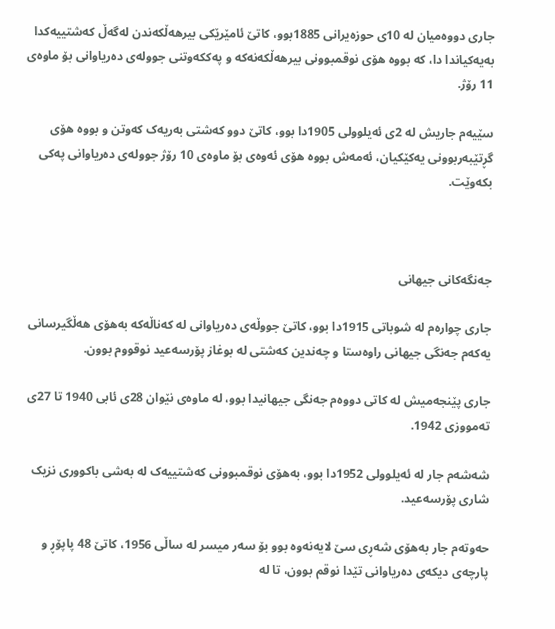جاری دووەمیان لە 10ی حوزەیرانی 1885بوو، کاتێ ئامێرێکی بیرهەڵکەندن لەگەڵ کەشتییەکدا بەیەکیاندا دا، کە بووە هۆی نوقمبوونی بیرهەڵکەنەکە و پەککەوتنی جوولەی دەریاوانی بۆ ماوەی 11 رۆژ.

سێیەم جاریش لە 2ی ئەیلوولی 1905دا بوو، کاتێ دوو کەشتی بەریەک کەوتن و بووە هۆی گڕتێبەربوونی یەکێکیان، ئەمەش بووە هۆی ئەوەی بۆ ماوەی 10 رۆژ جوولەی دەریاوانی پەکی بکەوێت.



جەنگەکانی جیهانی

جاری چوارەم لە شوباتی 1915دا بوو، کاتێ جووڵەی دەریاوانی لە کەناڵەکە بەهۆی هەڵگیرسانی یەکەم جەنگی جیهانی راوەستا و چەندین کەشتی لە بوغاز پۆرسەعید نوقووم بوون.

جاری پێنجەمیش لە کاتی دووەم جەنگی جیهانیدا بوو، لە ماوەی نێوان 28ی ئابی 1940 تا 27ی تەمووزی 1942.

شەشەم جار لە ئەیلوولی 1952دا بوو، بەهۆی نوقمبوونی کەشتییەک لە بەشی باکووری نزیک شاری پۆرسەعید.

حەوتەم جار بەهۆی شەڕی سێ لایەنەوە بوو بۆ سەر میسر لە ساڵی 1956، کاتێ 48 پاپۆڕ و پارچەی دیکەی دەریاوانی تێدا نوقم بوون، تا لە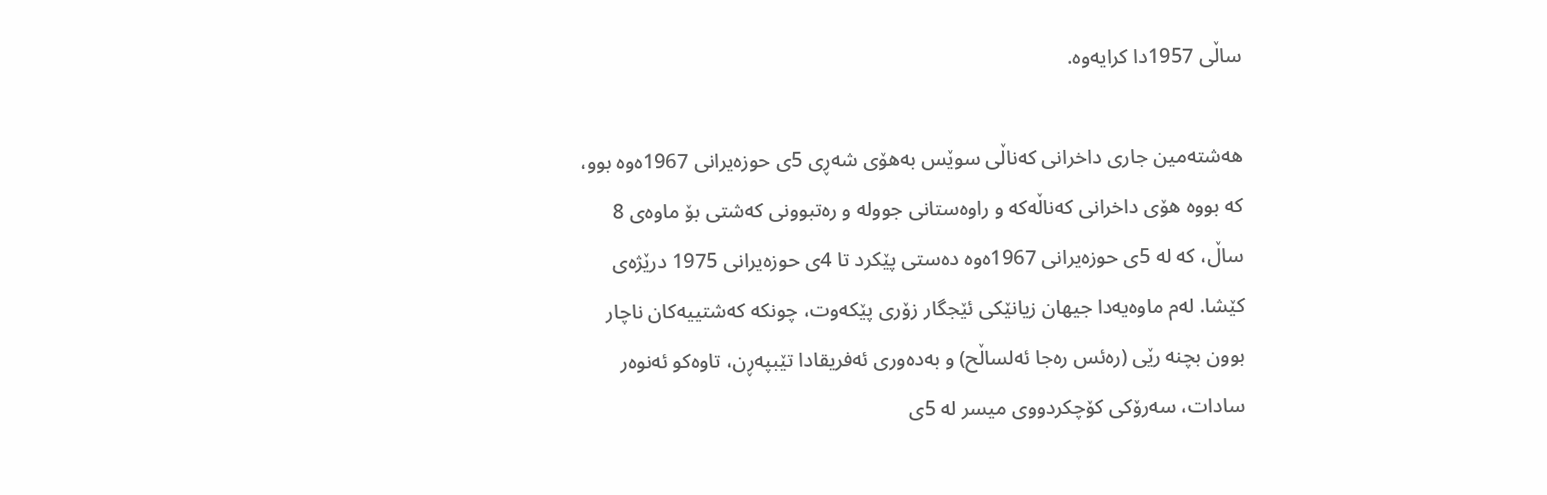ساڵی 1957دا کرایەوە.

هەشتەمین جاری داخرانی کەناڵی سوێس بەهۆی شەڕی 5ی حوزەیرانی 1967ەوە بوو، کە بووە هۆی داخرانی کەناڵەکە و راوەستانی جوولە و رەتبوونی کەشتی بۆ ماوەی 8 ساڵ، کە لە 5ی حوزەیرانی 1967ەوە دەستی پێکرد تا 4ی حوزەیرانی 1975 درێژەی کێشا. لەم ماوەیەدا جیهان زیانێکی ئێجگار زۆری پێکەوت، چونکە کەشتییەکان ناچار بوون بچنە رێی (رەئس رەجا ئەلساڵح) و بەدەوری ئەفریقادا تێبپەڕن، تاوەکو ئەنوەر سادات، سەرۆکی کۆچکردووی میسر لە 5ی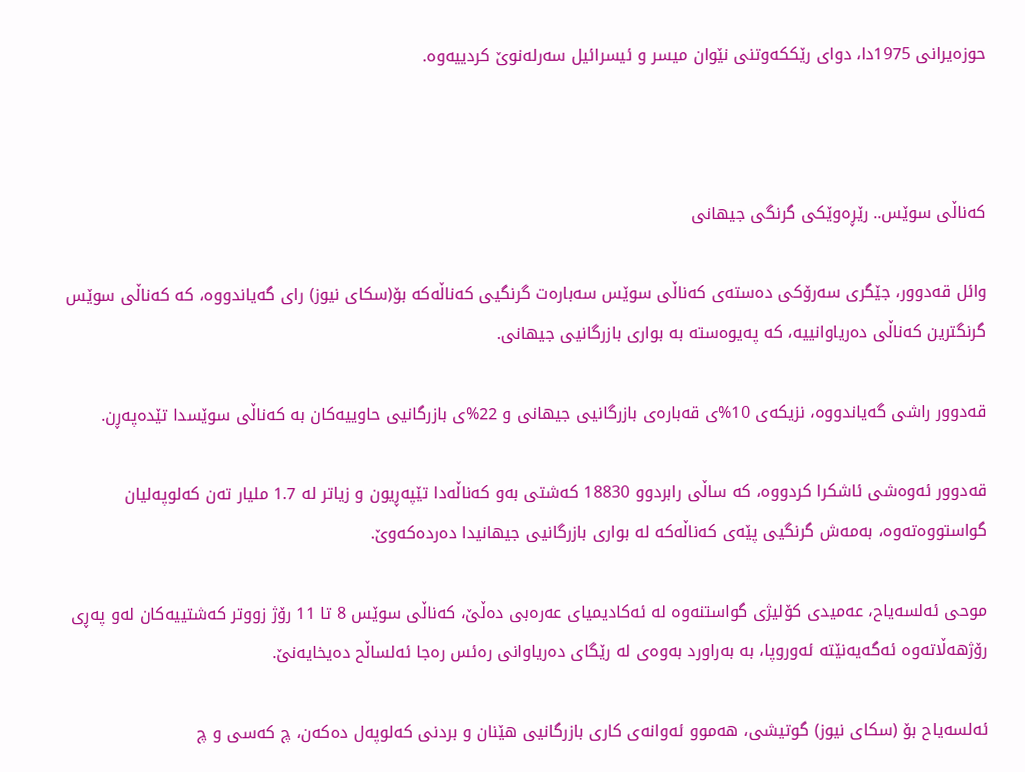حوزەیرانی 1975دا، دوای رێککەوتنی نێوان میسر و ئیسرائیل سەرلەنوێ کردییەوە.



کەناڵی سوێس.. رێڕەوێکی گرنگی جیهانی

وائل قەدوور، جێگری سەرۆکی دەستەی کەناڵی سوێس سەبارەت گرنگیی کەناڵەکە بۆ(سکای نیوز) رای گەیاندووە، کە کەناڵی سوێس گرنگترین کەناڵی دەریاوانییە، کە پەیوەستە بە بواری بازرگانیی جیهانی.

قەدوور راشی گەیاندووە، نزیکەی 10%ی قەبارەی بازرگانیی جیهانی و 22%ی بازرگانیی حاوییەکان بە کەناڵی سوێسدا تێدەپەڕن.

قەدوور ئەوەشی ئاشکرا کردووە، کە ساڵی رابردوو 18830 کەشتی بەو کەناڵەدا تێپەڕیون و زیاتر لە 1.7 ملیار تەن کەلوپەلیان گواستووەتەوە، بەمەش گرنگیی پێەی کەناڵەکە لە بواری بازرگانیی جیهانیدا دەردەکەوێ.

موحی ئەلسەیاح، عەمیدی کۆلیژی گواستنەوە لە ئەکادیمیای عەرەبی دەڵێ، کەناڵی سوێس 8 تا 11 رۆژ زووتر کەشتییەکان لەو پەڕی رۆژهەڵاتەوە ئەگەیەنێتە ئەوروپا، بە بەراورد بەوەی لە رێگای دەریاوانی رەئس رەجا ئەلساڵح دەیخایەنێ.

ئەلسەیاح بۆ (سکای نیوز) گوتیشی، هەموو ئەوانەی کاری بازرگانیی هێنان و بردنی کەلوپەل دەکەن، چ کەسی و چ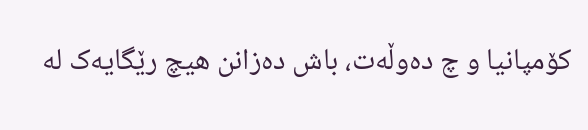کۆمپانیا و چ دەوڵەت، باش دەزانن هیچ رێگایەک لە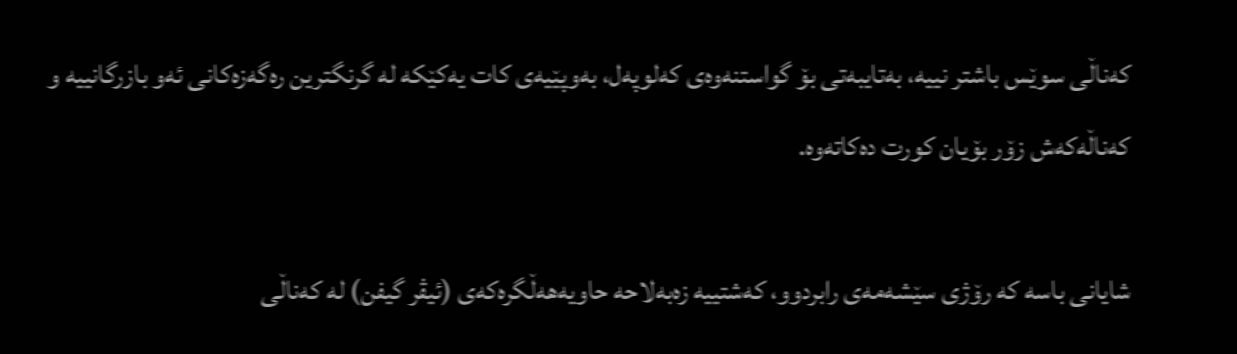کەناڵی سوێس باشتر نییە، بەتایبەتی بۆ گواستنەوەی کەلوپەل، بەوپێیەی کات یەکێکە لە گرنگترین رەگەزەکانی ئەو بازرگانییە و کەناڵەکەش زۆر بۆیان کورت دەکاتەوە.

شایانی باسە کە رۆژی سێشەمەی رابردوو، کەشتییە زەبەلاحە حاویەهەڵگرەکەی (ئیڤر گیفن) لە کەناڵی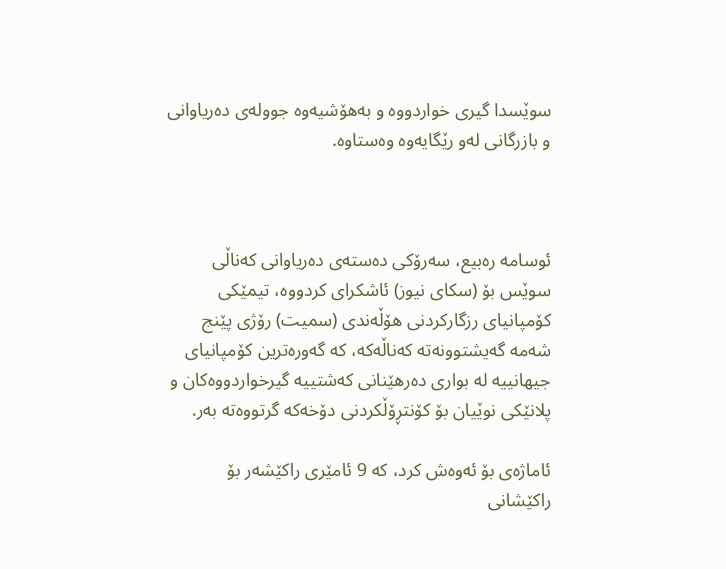سوێسدا گیری خواردووە و بەهۆشیەوە جوولەی دەریاوانی و بازرگانی لەو رێگایەوە وەستاوە.



ئوسامە رەبیع، سەرۆکی دەستەی دەریاوانی کەناڵی سوێس بۆ (سکای نیوز) ئاشکرای کردووە، تیمێکی کۆمپانیای رزگارکردنی هۆڵەندی (سمیت) رۆژی پێنج شەمە گەیشتوونەتە کەناڵەکە، کە گەورەترین کۆمپانیای جیهانییە لە بواری دەرهێنانی کەشتییە گیرخواردووەکان و پلانێکی نوێیان بۆ کۆنتڕۆڵکردنی دۆخەکە گرتووەتە بەر.

ئاماژەی بۆ ئەوەش کرد، کە 9 ئامێری راکێشەر بۆ راکێشانی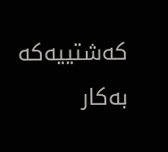کەشتییەکە بەکار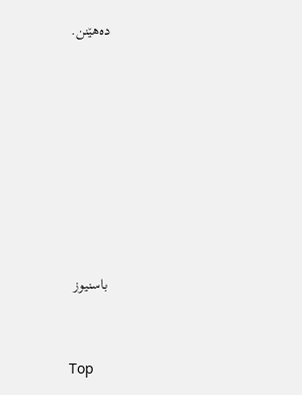دەهێنن.











باسنيوز



Top